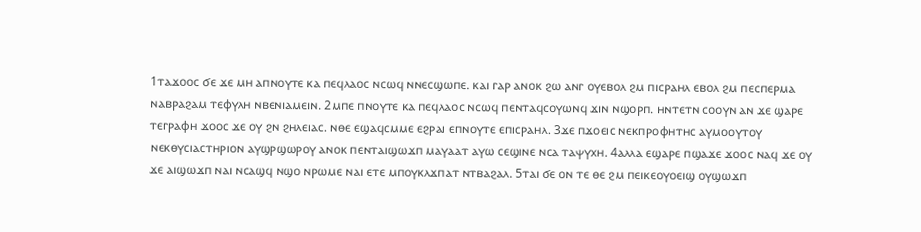1ⲧⲁϫⲟⲟⲥ ϭⲉ ϫⲉ ⲙⲏ ⲁⲡⲛⲟⲩⲧⲉ ⲕⲁ ⲡⲉϥⲗⲁⲟⲥ ⲛⲥⲱϥ ⲛⲛⲉⲥϣⲱⲡⲉ. ⲕⲁⲓ ⲅⲁⲣ ⲁⲛⲟⲕ ϩⲱ ⲁⲛⲅ ⲟⲩⲉⲃⲟⲗ ϩⲙ ⲡⲓⲥⲣⲁⲏⲗ ⲉⲃⲟⲗ ϩⲙ ⲡⲉⲥⲡⲉⲣⲙⲁ ⲛⲁⲃⲣⲁϩⲁⲙ ⲧⲉⲫⲩⲗⲏ ⲛⲃⲉⲛⲓⲁⲙⲉⲓⲛ. 2ⲙⲡⲉ ⲡⲛⲟⲩⲧⲉ ⲕⲁ ⲡⲉϥⲗⲁⲟⲥ ⲛⲥⲱϥ ⲡⲉⲛⲧⲁϥⲥⲟⲩⲱⲛϥ ϫⲓⲛ ⲛϣⲟⲣⲡ. ⲏⲛⲧⲉⲧⲛ ⲥⲟⲟⲩⲛ ⲁⲛ ϫⲉ ϣⲁⲣⲉ ⲧⲉⲅⲣⲁⲫⲏ ϫⲟⲟⲥ ϫⲉ ⲟⲩ ϩⲛ ϩⲏⲗⲉⲓⲁⲥ. ⲛⲑⲉ ⲉϣⲁϥⲥⲙⲙⲉ ⲉϩⲣⲁⲓ ⲉⲡⲛⲟⲩⲧⲉ ⲉⲡⲓⲥⲣⲁⲏⲗ. 3ϫⲉ ⲡϫⲟⲉⲓⲥ ⲛⲉⲕⲡⲣⲟⲫⲏⲧⲏⲥ ⲁⲩⲙⲟⲟⲩⲧⲟⲩ ⲛⲉⲕⲑⲩⲥⲓⲁⲥⲧⲏⲣⲓⲟⲛ ⲁⲩϣⲣϣⲱⲣⲟⲩ ⲁⲛⲟⲕ ⲡⲉⲛⲧⲁⲓϣⲱϫⲡ ⲙⲁⲩⲁⲁⲧ ⲁⲩⲱ ⲥⲉϣⲓⲛⲉ ⲛⲥⲁ ⲧⲁⲯⲩⲭⲏ. 4ⲁⲗⲗⲁ ⲉϣⲁⲣⲉ ⲡϣⲁϫⲉ ϫⲟⲟⲥ ⲛⲁϥ ϫⲉ ⲟⲩ ϫⲉ ⲁⲓϣⲱϫⲡ ⲛⲁⲓ ⲛⲥⲁϣϥ ⲛϣⲟ ⲛⲣⲱⲙⲉ ⲛⲁⲓ ⲉⲧⲉ ⲙⲡⲟⲩⲕⲗϫⲡⲁⲧ ⲛⲧⲃⲁϩⲁⲗ. 5ⲧⲁⲓ ϭⲉ ⲟⲛ ⲧⲉ ⲑⲉ ϩⲙ ⲡⲉⲓⲕⲉⲟⲩⲟⲉⲓϣ ⲟⲩϣⲱϫⲡ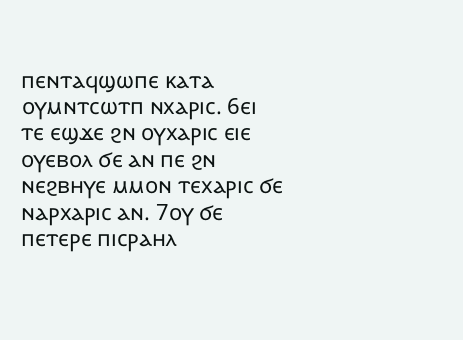ⲡⲉⲛⲧⲁϥϣⲱⲡⲉ ⲕⲁⲧⲁ ⲟⲩⲙⲛⲧⲥⲱⲧⲡ ⲛⲭⲁⲣⲓⲥ. 6ⲉⲓ ⲧⲉ ⲉϣϫⲉ ϩⲛ ⲟⲩⲭⲁⲣⲓⲥ ⲉⲓⲉ ⲟⲩⲉⲃⲟⲗ ϭⲉ ⲁⲛ ⲡⲉ ϩⲛ ⲛⲉϩⲃⲏⲩⲉ ⲙⲙⲟⲛ ⲧⲉⲭⲁⲣⲓⲥ ϭⲉ ⲛⲁⲣⲭⲁⲣⲓⲥ ⲁⲛ. 7ⲟⲩ ϭⲉ ⲡⲉⲧⲉⲣⲉ ⲡⲓⲥⲣⲁⲏⲗ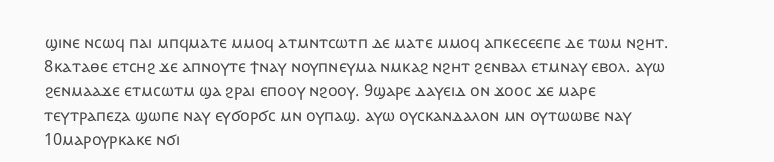ϣⲓⲛⲉ ⲛⲥⲱϥ ⲡⲁⲓ ⲙⲡϥⲙⲁⲧⲉ ⲙⲙⲟϥ ⲁⲧⲙⲛⲧⲥⲱⲧⲡ ⲇⲉ ⲙⲁⲧⲉ ⲙⲙⲟϥ ⲁⲡⲕⲉⲥⲉⲉⲡⲉ ⲇⲉ ⲧⲱⲙ ⲛϩⲏⲧ. 8ⲕⲁⲧⲁⲑⲉ ⲉⲧⲥⲏϩ ϫⲉ ⲁⲡⲛⲟⲩⲧⲉ ϯⲛⲁⲩ ⲛⲟⲩⲡⲛⲉⲩⲙⲁ ⲛⲙⲕⲁϩ ⲛϩⲏⲧ ϩⲉⲛⲃⲁⲗ ⲉⲧⲙⲛⲁⲩ ⲉⲃⲟⲗ. ⲁⲩⲱ ϩⲉⲛⲙⲁⲁϫⲉ ⲉⲧⲙⲥⲱⲧⲙ ϣⲁ ϩⲣⲁⲓ ⲉⲡⲟⲟⲩ ⲛϩⲟⲟⲩ. 9ϣⲁⲣⲉ ⲇⲁⲩⲉⲓⲇ ⲟⲛ ϫⲟⲟⲥ ϫⲉ ⲙⲁⲣⲉ ⲧⲉⲩⲧⲣⲁⲡⲉⲍⲁ ϣⲱⲡⲉ ⲛⲁⲩ ⲉⲩϭⲟⲣϭⲥ ⲙⲛ ⲟⲩⲡⲁϣ. ⲁⲩⲱ ⲟⲩⲥⲕⲁⲛⲇⲁⲗⲟⲛ ⲙⲛ ⲟⲩⲧⲱⲱⲃⲉ ⲛⲁⲩ 10ⲙⲁⲣⲟⲩⲣⲕⲁⲕⲉ ⲛϭⲓ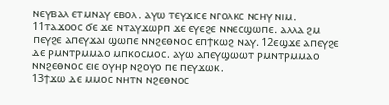ⲛⲉⲩⲃⲁⲗ ⲉⲧⲙⲛⲁⲩ ⲉⲃⲟⲗ. ⲁⲩⲱ ⲧⲉⲩϫⲓⲥⲉ ⲛⲅⲟⲗⲕⲥ ⲛⲥⲏⲩ ⲛⲓⲙ.
11ⲧⲁϫⲟⲟⲥ ϭⲉ ϫⲉ ⲛⲧⲁⲩϫⲱⲣⲡ ϫⲉ ⲉⲩⲉϩⲉ ⲛⲛⲉⲥϣⲱⲡⲉ. ⲁⲗⲗⲁ ϩⲙ ⲡⲉⲩϩⲉ ⲁⲡⲉⲩϫⲁⲓ ϣⲱⲡⲉ ⲛⲛϩⲉⲑⲛⲟⲥ ⲉⲡϯⲕⲱϩ ⲛⲁⲩ. 12ⲉϣϫⲉ ⲁⲡⲉⲩϩⲉ ⲇⲉ ⲣⲙⲛⲧⲣⲙⲙⲁⲟ ⲙⲡⲕⲟⲥⲙⲟⲥ. ⲁⲩⲱ ⲁⲡⲉⲩϣⲱⲱⲧ ⲣⲙⲛⲧⲣⲙⲙⲁⲟ ⲛⲛϩⲉⲑⲛⲟⲥ ⲉⲓⲉ ⲟⲩⲏⲣ ⲛϩⲟⲩⲟ ⲡⲉ ⲡⲉⲩϫⲱⲕ.
13ϯϫⲱ ⲇⲉ ⲙⲙⲟⲥ ⲛⲏⲧⲛ ⲛϩⲉⲑⲛⲟⲥ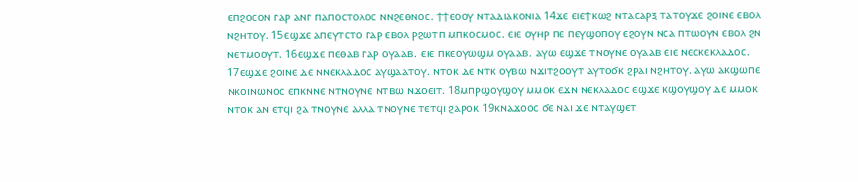ⲉⲡϩⲟⲥⲟⲛ ⲅⲁⲣ ⲁⲛⲅ ⲡⲁⲡⲟⲥⲧⲟⲗⲟⲥ ⲛⲛϩⲉⲑⲛⲟⲥ. ϯϯⲉⲟⲟⲩ ⲛⲧⲁⲇⲓⲁⲕⲟⲛⲓⲁ 14ϫⲉ ⲉⲓⲉϯⲕⲱϩ ⲛⲧⲁⲥⲁⲣⲝ ⲧⲁⲧⲟⲩϫⲉ ϩⲟⲓⲛⲉ ⲉⲃⲟⲗ ⲛϩⲏⲧⲟⲩ. 15ⲉϣϫⲉ ⲁⲡⲉⲩⲧⲥⲧⲟ ⲅⲁⲣ ⲉⲃⲟⲗ ⲣϩⲱⲧⲡ ⲙⲡⲕⲟⲥⲙⲟⲥ. ⲉⲓⲉ ⲟⲩⲏⲣ ⲡⲉ ⲡⲉⲩϣⲟⲡⲟⲩ ⲉϩⲟⲩⲛ ⲛⲥⲁ ⲡⲧⲱⲟⲩⲛ ⲉⲃⲟⲗ ϩⲛ ⲛⲉⲧⲙⲟⲟⲩⲧ. 16ⲉϣϫⲉ ⲡⲉⲑⲁⲃ ⲅⲁⲣ ⲟⲩⲁⲁⲃ. ⲉⲓⲉ ⲡⲕⲉⲟⲩⲱϣⲙ ⲟⲩⲁⲁⲃ. ⲁⲩⲱ ⲉϣϫⲉ ⲧⲛⲟⲩⲛⲉ ⲟⲩⲁⲁⲃ ⲉⲓⲉ ⲛⲉⲥⲕⲉⲕⲗⲁⲇⲟⲥ.
17ⲉϣϫⲉ ϩⲟⲓⲛⲉ ⲇⲉ ⲛⲛⲉⲕⲗⲁⲇⲟⲥ ⲁⲩϣⲁⲁⲧⲟⲩ. ⲛⲧⲟⲕ ⲇⲉ ⲛⲧⲕ ⲟⲩⲃⲱ ⲛϫⲓⲧϩⲟⲟⲩⲧ ⲁⲩⲧⲟϭⲕ ϩⲣⲁⲓ ⲛϩⲏⲧⲟⲩ. ⲁⲩⲱ ⲁⲕϣⲱⲡⲉ ⲛⲕⲟⲓⲛⲱⲛⲟⲥ ⲉⲡⲕⲛⲛⲉ ⲛⲧⲛⲟⲩⲛⲉ ⲛⲧⲃⲱ ⲛϫⲟⲉⲓⲧ. 18ⲙⲡⲣϣⲟⲩϣⲟⲩ ⲙⲙⲟⲕ ⲉϫⲛ ⲛⲉⲕⲗⲁⲇⲟⲥ ⲉϣϫⲉ ⲕϣⲟⲩϣⲟⲩ ⲇⲉ ⲙⲙⲟⲕ ⲛⲧⲟⲕ ⲁⲛ ⲉⲧϥⲓ ϩⲁ ⲧⲛⲟⲩⲛⲉ ⲁⲗⲗⲁ ⲧⲛⲟⲩⲛⲉ ⲧⲉⲧϥⲓ ϩⲁⲣⲟⲕ 19ⲕⲛⲁϫⲟⲟⲥ ϭⲉ ⲛⲁⲓ ϫⲉ ⲛⲧⲁⲩϣⲉⲧ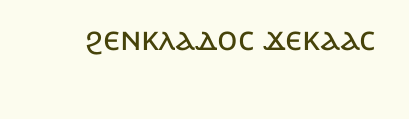ϩⲉⲛⲕⲗⲁⲇⲟⲥ ϫⲉⲕⲁⲁⲥ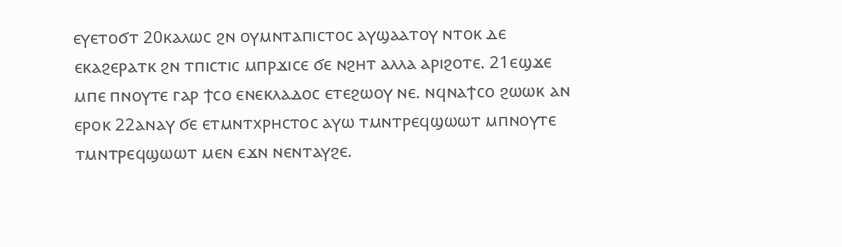ⲉⲩⲉⲧⲟϭⲧ 20ⲕⲁⲗⲱⲥ ϩⲛ ⲟⲩⲙⲛⲧⲁⲡⲓⲥⲧⲟⲥ ⲁⲩϣⲁⲁⲧⲟⲩ ⲛⲧⲟⲕ ⲇⲉ ⲉⲕⲁϩⲉⲣⲁⲧⲕ ϩⲛ ⲧⲡⲓⲥⲧⲓⲥ ⲙⲡⲣϫⲓⲥⲉ ϭⲉ ⲛϩⲏⲧ ⲁⲗⲗⲁ ⲁⲣⲓϩⲟⲧⲉ. 21ⲉϣϫⲉ ⲙⲡⲉ ⲡⲛⲟⲩⲧⲉ ⲅⲁⲣ ϯⲥⲟ ⲉⲛⲉⲕⲗⲁⲇⲟⲥ ⲉⲧⲉϩⲱⲟⲩ ⲛⲉ. ⲛϥⲛⲁϯⲥⲟ ϩⲱⲱⲕ ⲁⲛ ⲉⲣⲟⲕ 22ⲁⲛⲁⲩ ϭⲉ ⲉⲧⲙⲛⲧⲭⲣⲏⲥⲧⲟⲥ ⲁⲩⲱ ⲧⲙⲛⲧⲣⲉϥϣⲱⲱⲧ ⲙⲡⲛⲟⲩⲧⲉ ⲧⲙⲛⲧⲣⲉϥϣⲱⲱⲧ ⲙⲉⲛ ⲉϫⲛ ⲛⲉⲛⲧⲁⲩϩⲉ.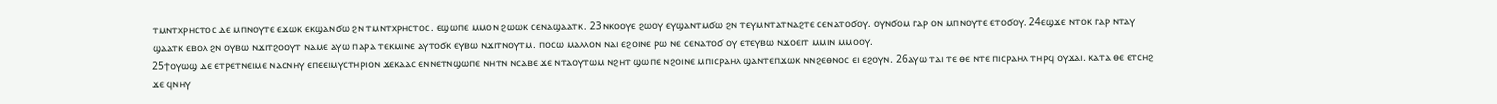ⲧⲙⲛⲧⲭⲣⲏⲥⲧⲟⲥ ⲇⲉ ⲙⲡⲛⲟⲩⲧⲉ ⲉϫⲱⲕ ⲉⲕϣⲁⲛϭⲱ ϩⲛ ⲧⲙⲛⲧⲭⲣⲏⲥⲧⲟⲥ. ⲉϣⲱⲡⲉ ⲙⲙⲟⲛ ϩⲱⲱⲕ ⲥⲉⲛⲁϣⲁⲁⲧⲕ. 23ⲛⲕⲟⲟⲩⲉ ϩⲱⲟⲩ ⲉⲩϣⲁⲛⲧⲙϭⲱ ϩⲛ ⲧⲉⲩⲙⲛⲧⲁⲧⲛⲁϩⲧⲉ ⲥⲉⲛⲁⲧⲟϭⲟⲩ. ⲟⲩⲛϭⲟⲙ ⲅⲁⲣ ⲟⲛ ⲙⲡⲛⲟⲩⲧⲉ ⲉⲧⲟϭⲟⲩ. 24ⲉϣϫⲉ ⲛⲧⲟⲕ ⲅⲁⲣ ⲛⲧⲁⲩ ϣⲁⲁⲧⲕ ⲉⲃⲟⲗ ϩⲛ ⲟⲩⲃⲱ ⲛϫⲓⲧϩⲟⲟⲩⲧ ⲛⲁⲙⲉ ⲁⲩⲱ ⲡⲁⲣⲁ ⲧⲉⲕⲙⲓⲛⲉ ⲁⲩⲧⲟϭⲕ ⲉⲩⲃⲱ ⲛϫⲓⲧⲛⲟⲩⲧⲙ. ⲡⲟⲥⲱ ⲙⲁⲗⲗⲟⲛ ⲛⲁⲓ ⲉϩⲟⲓⲛⲉ ⲣⲱ ⲛⲉ ⲥⲉⲛⲁⲧⲟϭ ⲟⲩ ⲉⲧⲉⲩⲃⲱ ⲛϫⲟⲉⲓⲧ ⲙⲙⲓⲛ ⲙⲙⲟⲟⲩ.
25ϯⲟⲩⲱϣ ⲇⲉ ⲉⲧⲣⲉⲧⲛⲉⲓⲙⲉ ⲛⲁⲥⲛⲏⲩ ⲉⲡⲉⲉⲓⲙⲩⲥⲧⲏⲣⲓⲟⲛ ϫⲉⲕⲁⲁⲥ ⲉⲛⲛⲉⲧⲛϣⲱⲡⲉ ⲛⲏⲧⲛ ⲛⲥⲁⲃⲉ ϫⲉ ⲛⲧⲁⲟⲩⲧⲱⲙ ⲛϩⲏⲧ ϣⲱⲡⲉ ⲛϩⲟⲓⲛⲉ ⲙⲡⲓⲥⲣⲁⲏⲗ ϣⲁⲛⲧⲉⲡϫⲱⲕ ⲛⲛϩⲉⲑⲛⲟⲥ ⲉⲓ ⲉϩⲟⲩⲛ. 26ⲁⲩⲱ ⲧⲁⲓ ⲧⲉ ⲑⲉ ⲛⲧⲉ ⲡⲓⲥⲣⲁⲏⲗ ⲧⲏⲣϥ ⲟⲩϫⲁⲓ. ⲕⲁⲧⲁ ⲑⲉ ⲉⲧⲥⲏϩ ϫⲉ ϥⲛⲏⲩ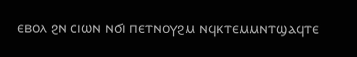ⲉⲃⲟⲗ ϩⲛ ⲥⲓⲱⲛ ⲛϭⲓ ⲡⲉⲧⲛⲟⲩϩⲙ ⲛϥⲕⲧⲉⲙⲙⲛⲧϣⲁϥⲧⲉ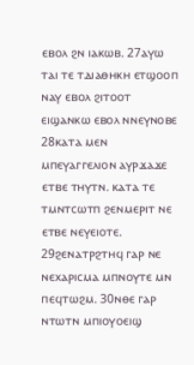ⲉⲃⲟⲗ ϩⲛ ⲓⲁⲕⲱⲃ. 27ⲁⲩⲱ ⲧⲁⲓ ⲧⲉ ⲧⲇⲓⲁⲑⲏⲕⲏ ⲉⲧϣⲟⲟⲡ ⲛⲁⲩ ⲉⲃⲟⲗ ϩⲓⲧⲟⲟⲧ ⲉⲓϣⲁⲛⲕⲱ ⲉⲃⲟⲗ ⲛⲛⲉⲩⲛⲟⲃⲉ 28ⲕⲁⲧⲁ ⲙⲉⲛ ⲙⲡⲉⲩⲁⲅⲅⲉⲗⲓⲟⲛ ⲁⲩⲣϫⲁϫⲉ ⲉⲧⲃⲉ ⲧⲏⲩⲧⲛ. ⲕⲁⲧⲁ ⲧⲉ ⲧⲙⲛⲧⲥⲱⲧⲡ ϩⲉⲛⲙⲉⲣⲓⲧ ⲛⲉ ⲉⲧⲃⲉ ⲛⲉⲩⲉⲓⲟⲧⲉ. 29ϩⲉⲛⲁⲧⲣϩⲧⲏϥ ⲅⲁⲣ ⲛⲉ ⲛⲉⲭⲁⲣⲓⲥⲙⲁ ⲙⲡⲛⲟⲩⲧⲉ ⲙⲛ ⲡⲉϥⲧⲱϩⲙ. 30ⲛⲑⲉ ⲅⲁⲣ ⲛⲧⲱⲧⲛ ⲙⲡⲓⲟⲩⲟⲉⲓϣ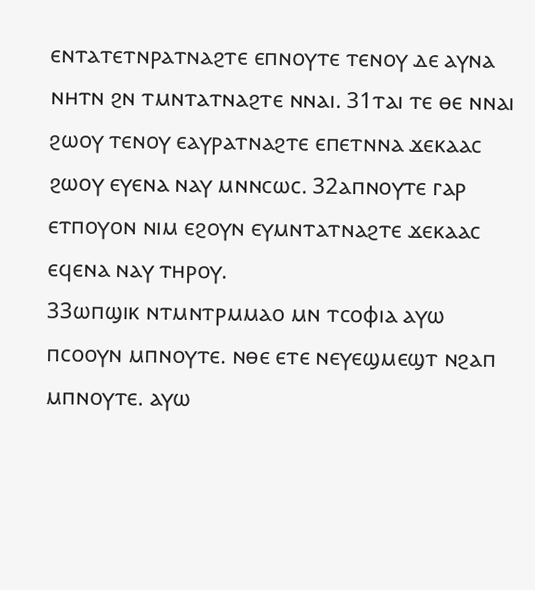ⲉⲛⲧⲁⲧⲉⲧⲛⲣⲁⲧⲛⲁϩⲧⲉ ⲉⲡⲛⲟⲩⲧⲉ ⲧⲉⲛⲟⲩ ⲇⲉ ⲁⲩⲛⲁ ⲛⲏⲧⲛ ϩⲛ ⲧⲙⲛⲧⲁⲧⲛⲁϩⲧⲉ ⲛⲛⲁⲓ. 31ⲧⲁⲓ ⲧⲉ ⲑⲉ ⲛⲛⲁⲓ ϩⲱⲟⲩ ⲧⲉⲛⲟⲩ ⲉⲁⲩⲣⲁⲧⲛⲁϩⲧⲉ ⲉⲡⲉⲧⲛⲛⲁ ϫⲉⲕⲁⲁⲥ ϩⲱⲟⲩ ⲉⲩⲉⲛⲁ ⲛⲁⲩ ⲙⲛⲛⲥⲱⲥ. 32ⲁⲡⲛⲟⲩⲧⲉ ⲅⲁⲣ ⲉⲧⲡⲟⲩⲟⲛ ⲛⲓⲙ ⲉϩⲟⲩⲛ ⲉⲩⲙⲛⲧⲁⲧⲛⲁϩⲧⲉ ϫⲉⲕⲁⲁⲥ ⲉϥⲉⲛⲁ ⲛⲁⲩ ⲧⲏⲣⲟⲩ.
33ⲱⲡϣⲓⲕ ⲛⲧⲙⲛⲧⲣⲙⲙⲁⲟ ⲙⲛ ⲧⲥⲟⲫⲓⲁ ⲁⲩⲱ ⲡⲥⲟⲟⲩⲛ ⲙⲡⲛⲟⲩⲧⲉ. ⲛⲑⲉ ⲉⲧⲉ ⲛⲉⲩⲉϣⲙⲉϣⲧ ⲛϩⲁⲡ ⲙⲡⲛⲟⲩⲧⲉ. ⲁⲩⲱ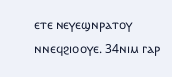ⲉⲧⲉ ⲛⲉⲩⲉϣⲛⲣⲁⲧⲟⲩ ⲛⲛⲉϥϩⲓⲟⲟⲩⲉ. 34ⲛⲓⲙ ⲅⲁⲣ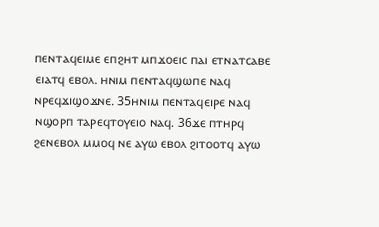ⲡⲉⲛⲧⲁϥⲉⲓⲙⲉ ⲉⲡϩⲏⲧ ⲙⲡϫⲟⲉⲓⲥ ⲡⲁⲓ ⲉⲧⲛⲁⲧⲥⲁⲃⲉ ⲉⲓⲁⲧϥ ⲉⲃⲟⲗ. ⲏⲛⲓⲙ ⲡⲉⲛⲧⲁϥϣⲱⲡⲉ ⲛⲁϥ ⲛⲣⲉϥϫⲓϣⲟϫⲛⲉ. 35ⲏⲛⲓⲙ ⲡⲉⲛⲧⲁϥⲉⲓⲣⲉ ⲛⲁϥ ⲛϣⲟⲣⲡ ⲧⲁⲣⲉϥⲧⲟⲩⲉⲓⲟ ⲛⲁϥ. 36ϫⲉ ⲡⲧⲏⲣϥ ϩⲉⲛⲉⲃⲟⲗ ⲙⲙⲟϥ ⲛⲉ ⲁⲩⲱ ⲉⲃⲟⲗ ϩⲓⲧⲟⲟⲧϥ ⲁⲩⲱ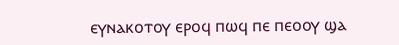ⲉⲩⲛⲁⲕⲟⲧⲟⲩ ⲉⲣⲟϥ ⲡⲱϥ ⲡⲉ ⲡⲉⲟⲟⲩ ϣⲁ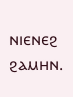ⲛⲓⲉⲛⲉϩ ϩⲁⲙⲏⲛ.